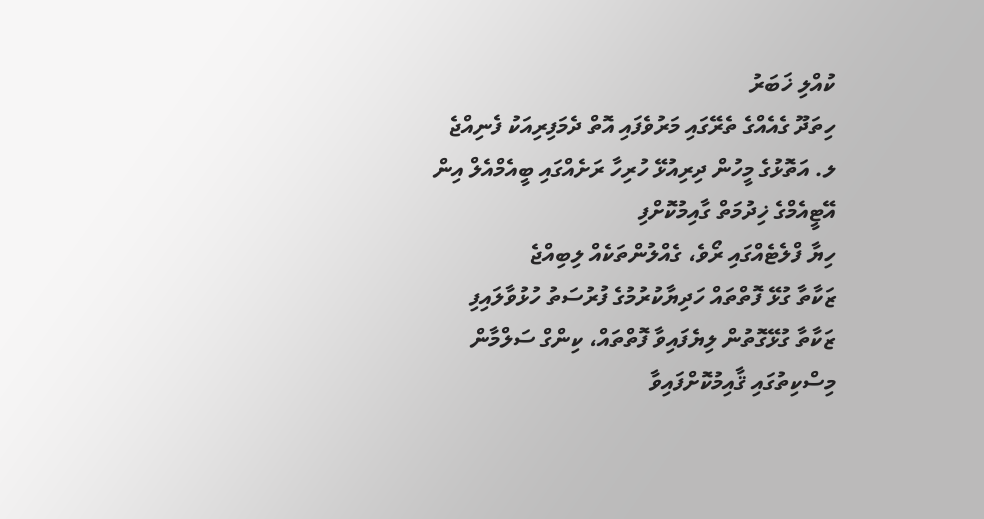ކުއްލި ޚަބަރު
ހިތަދޫ ގެއެއްގެ ތެރޭގައި މަރުވެފައި އޮތް ދެމަފިރިއަކު ފެނިއްޖެ
ލ. އަތޮޅުގެ މީހުން ދިރިއުޅޭ ހުރިހާ ރަށެއްގައި ބީއެމްއެލް އިން އޭޓީއެމްގެ ޚިދުމަތް ގާއިމުކޮށްފި
ހިޔާ ފްލެޓެއްގައި ރޯވެ، ގެއްލުންތަކެއް ލިބިއްޖެ
ޒަކާތާ ގުޅޭ ފޮތްތައް ހަދިޔާކުރުމުގެ ފުރުސަތު ހުޅުވާލައިފި
ޒަކާތާ ގުޅޭގޮތުން ލިޔެފައިވާ ފޮތްތައް، ކިންގް ސަލްމާން މިސްކިތުގައި ޤާއިމުކޮށްފައިވާ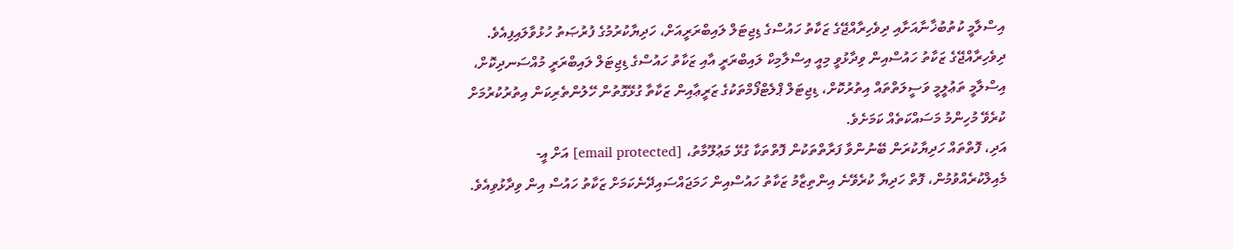އިސްލާމީ ކުތުބުޚާނާއަށާއި ދިވެހިރާއްޖޭގެ ޒަކާތު ހައުސްގެ ޑިޖިޓަލް ލައިބްރަރީއަށް، ހަދިޔާކުރުމުގެ ފުރުޞަތު ހުޅުވާލައިފިއެވެ.
ދިވެހިރާއްޖޭގެ ޒަކާތު ހައުސްއިން ވިދާޅުވީ މިއީ އިސްލާމިކް ލައިބްރަރީ އާއި ޒަކާތު ހައުސްގެ ޑިޖިޓަލް ލައިބްރަރީ މުއްސަނދިކޮށް، އިސްލާމީ ތަޢުލީމީ ވަސީލަތްތައް އިތުރުކޮށް، ޑިޖިޓަލް ޕްލެޓްފޯމްތަކުގެ ޒަރީޢާއިން ޒަކާތާ ގުޅޭގޮތުން ހޭލުންތެރިކަން އިތުރުކުރުމަށް ކުރެވޭ މުހިންމު މަސައްކަތެއް ކަމަށެވެ.
އަދި، ފޮތްތައް ހަދިޔާކުރަން ބޭނުންވާ ފަރާތްތަކުން ފޮތްތަކާ ގުޅޭ މަޢުލޫމާތު، [email protected] އަށް އީ-މެއިލްކުރެއްވުމުން، ފޮތް ހަދިޔާ ކުރެވޭނެ އިންތިޒާމު ޒަކާތު ހައުސްއިން ހަމަޖައްސައިދޭނެކަމަށް ޒަކާތު ހައުސް އިން ވިދާޅުވިއެވެ.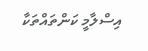އިސްލާމީ ކަންތައްތަކާ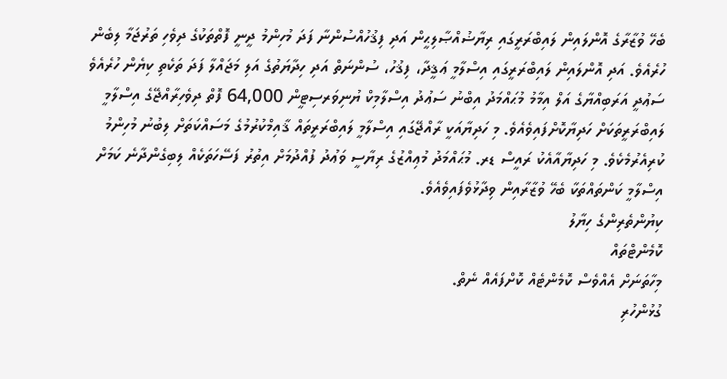ބެހޭ ވުޒާރާގެ އޮންލައިން ލައިބްރަރީގައި ރިޔާޟުއްޞާލިޙީން އަދި ފިޤުހުއްސުންނާ ފަދަ މުހިންމު ދީނީ ފޮތްތަކުގެ ދިވެހި ތަރުޖަމާ ލިބެން ހުރެއެވެ. އަދި އޮންލައިން ލައިބްރަރީގައި އިސްލާމީ ޢަޤީދާ، ފިޤުހު، ސުންނަތް އަދި ހިދާޔަތުގެ އަލި މަޖައްލާ ފަދަ ތަކެތި ކިޔެން ހުރެއެވެ
ސަޢުދީ އަރަބިއްޔާގެ އަލް އިމާމު މުޙައްމަދު އިބްނު ސަޢުދު އިސްލާމިކް ޔުނިވަރސިޓީން 64,000 ފޮތް ދިވެހިރާއްޖޭގެ އިސްލާމީ ލައިބްރަރީތަކަށް ހަދިޔާކޮށްފައިވެއެވެ. މި ހަދިޔާއަކީ ރާއްޖޭގައި އިސްލާމީ ލައިބްރަރީތައް ޤާއިމްކުރުމުގެ މަސައްކަތަށް ލިބުނު މުހިންމު ކުރިއެރުމެކެވެ. މި ހަދިޔާއާއެކު ރައީސް ޑރ. މުޙައްމަދު މުޢިއްޒުގެ ރިޔާސީ ވަޢުދު ފުއްދުމަށް އިތުރު ފަސޭހަތަކެއް ލިބިގެންދާނެ ކަމަށް އިސްލާމީ ކަންތައްތަކާ ބެހޭ ވުޒާރާއިން ވިދާޅުވެފައިވެއެވެ.
ކިޔުންތެރިންގެ ހިޔާލު
ކޮމެންޓްތައް
މިހާތަނަށް އެއްވެސް ކޮމެންޓެއް ކޮށްފައެއް ނެތް.
ގުޅުންހުރި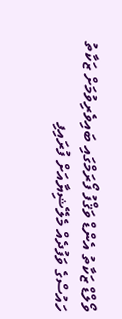ވޯލްޑް ޒަކާތު އެންޑް ވަޤްފު ފޯރަމްގައި ބައިވެރިވުމަށް ޒަކާތު ހައުސްގެ ވަފުދެއް މެލޭޝިޔާއަށް ފުރައިފި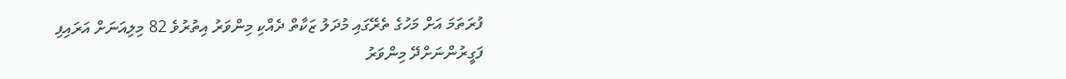ފުރަތަމަ އަށް މަހުގެ ތެރޭގައި މުދަލު ޒަކާތް ދެއްކި މިންވަރު އިތުރުވެ 82 މިލިއަނަށް އަރައިފި
ފަގީރުންނަށްދޭ މިންވަރު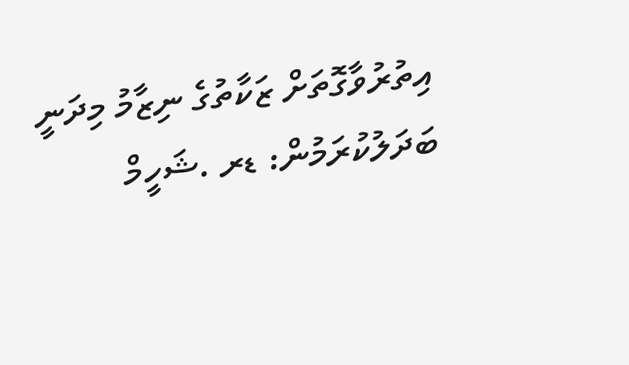އިތުރުވާގޮތަށް ޒަކާތުގެ ނިޒާމު މިދަނީ ބަދަލުކުރަމުން: ޑރ .ޝަހީމް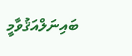ބައިނަލްއަޤުވާމީ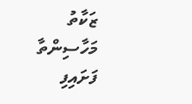ޒަކާތު މަހާސިންތާ ފަށައިފި